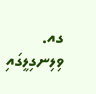ގއ. ވިލިނގިލީގައި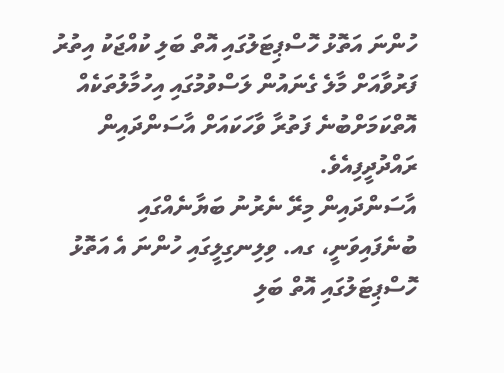ހުންނަ އަތޮޅު ހޮސްޕިޓަލުގައި އޮތް ބަލި ކުއްޖަކު އިތުރު ފަރުވާއަށް މާލެ ގެނައުން ލަސްވުމުގައި އިހުމާލުތަކެއް އޮތްކަމަށްބުނެ ފަތުރާ ވާހަކައަށް އާސަންދައިން ރައްދުދީފިއެވެ.
އާސަންދައިން މިރޭ ނެރުނު ބަޔާނެއްގައި ބުނެފައިވަނީ، ގއ. ވިލިނގިލީގައި ހުންނަ އެ އަތޮޅު ހޮސްޕިޓަލުގައި އޮތް ބަލި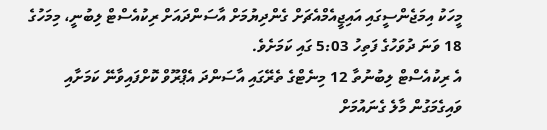މީހަކު އިމަޖެންސީގައި އައިޖީއެމްއެޗަށް ގެންދިޔުމަށް އާސަންދައަށް ރިކުއެސްޓް ލިބުނީ، މިމަހުގެ 18 ވަނަ ދުވަހުގެ ފަތިހު 5:03 ގައި ކަމަށެވެ.
އެ ރިކުއެސްޓް ލިބުނުތާ 12 މިނެޓްގެ ތެރޭގައި އާސަންދަ އެޕްރޫވް ކޮށްފައިވާނޭ ކަމަށާއި ވައިގެމަގުން މާލެ ގެނައުމަށް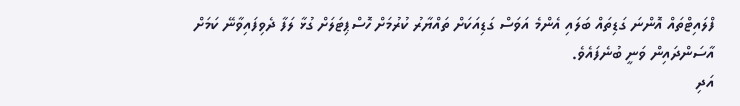ފްލައިޓްތައް އޮންނަ ގަޑިތައް ބަލައި އެންމެ އަވަސް ގަޑިއަކަށް ތައްޔާރު ކުރުމަށް ހޮސްޕިޓަލަށް ގުޅާ ލަފާ ދެވިފައިވާނޭ ކަމަށް އާސަންދައިން ވަނީ ބުނެފައެވެ.
އަދި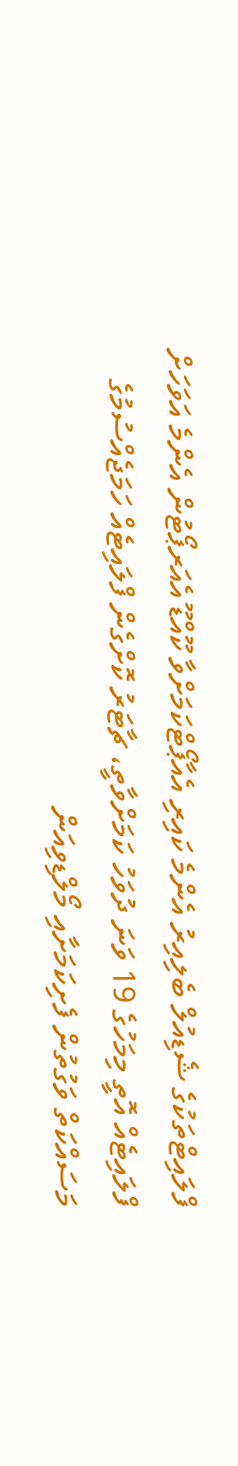ފްލައިޓްތަކުގެ ޝެޑިއުލް ބެލިއިރު އެންމެ ކައިރި އެއާޕޯޓްކަމަށްވާ ކޫއްޑޫ އެއަރޕޯޓުން އެންމެ އަވަހަށް ފްލައިޓެއް އޮތީ މިމަހުގެ 19 ވަނަ ދުވަހު ކަމަށްވާތީ، ޗާޓަރު ކޮށްގެން ފްލައިޓެއް ހަމަޖެއްސުމުގެ މަސައްކަތް ވަގުތުން ފެށިކަމަށާއި މޯލްޑިވިއަން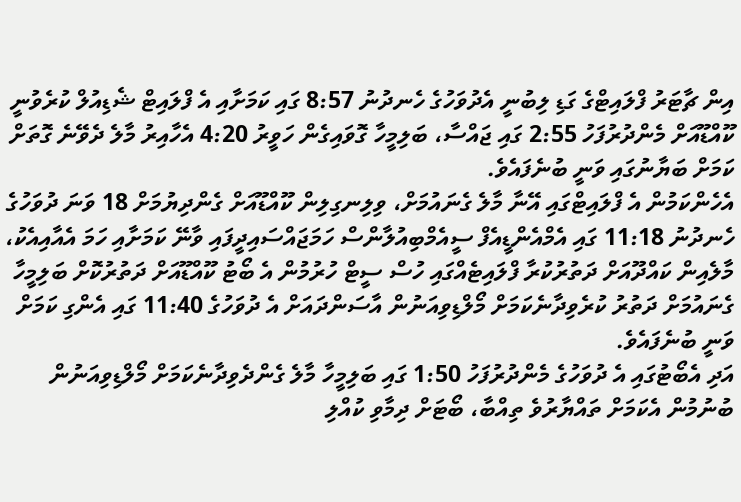އިން ޗާޓަރު ފްލައިޓްގެ ގަޑި ލިބުނީ އެދުވަހުގެ ހެނދުނު 8:57 ގައި ކަމަށާއި އެ ފްލައިޓް ޝެޑިއުލް ކުރެވުނީ ކޫއްޑޫއަށް މެންދުރުފަހު 2:55 ގައި ޖައްސާ، ބަލިމީހާ ގޮވައިގެން ހަވީރު 4:20 އެހާއިރު މާލެ ދެވޭނެ ގޮތަށް ކަމަށް ބަޔާނުގައި ވަނީ ބުނެފައެވެ.
އެހެންކަމުން އެ ފްލައިޓްގައި އޭނާ މާލެ ގެނައުމަށް، ވިލިނގިލިން ކޫއްޑޫއަށް ގެންދިޔުމަށް 18 ވަނަ ދުވަހުގެ ހެނދުނު 11:18 ގައި އެމްއެންޑީއެފް ސީއެމްބިއުލާންސް ހަމަޖައްސައިދީފައި ވާނޭ ކަމަށާއި ހަމަ އެއާއިއެކު، މާލެއިން ކައްދޫއަށް ދަތުރުކުރާ ފްލައިޓެއްގައި ހުސް ސީޓް ހުރުމުން އެ ބޯޓު ކޫއްޑޫއަށް ދަތުރުކޮށް ބަލިމީހާ ގެނައުމަށް ދަތުރު ކުރެވިދާނެކަމަށް މޯލްޑިވިއަނުން އާސަންދައަށް އެ ދުވަހުގެ 11:40 ގައި އެންގި ކަމަށް ވަނީ ބުނެފައެވެ.
އަދި އެބޯޓުގައި އެ ދުވަހުގެ މެންދުރުފަހު 1:50 ގައި ބަލިމީހާ މާލެ ގެންދެވިދާނެކަމަށް މޯލްޑިވިއަނުން ބުނުމުން އެކަމަށް ތައްޔާރުވެ ތިއްބާ، ބޯޓަށް ދިމާވި ކުއްލި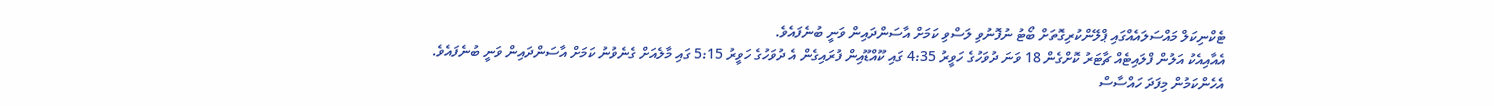ޓެކްނިކަލް މައްސަލައެއްގައި ޕްލޭންކުރިގޮތަށް ބޯޓު ނުފޮނުވި ލަސްވި ކަމަށް އާސަންދައިން ވަނީ ބުނެފައެވެ.
އެއާއިއެކު އަލުން ފްލައިޓެއް ޗާޓަރު ކޮށްގެން 18 ވަނަ ދުވަހުގެ ހަވީރު 4:35 ގައި ކޫއްޑޫއިން ފުރައިގެން އެ ދުވަހުގެ ހަވީރު 5:15 ގައި މާލެއަށް ގެނެވުނު ކަމަށް އާސަންދައިން ވަނީ ބުނެފައެވެ.
އެހެންކަމުން މިފަދަ ހައްސާސް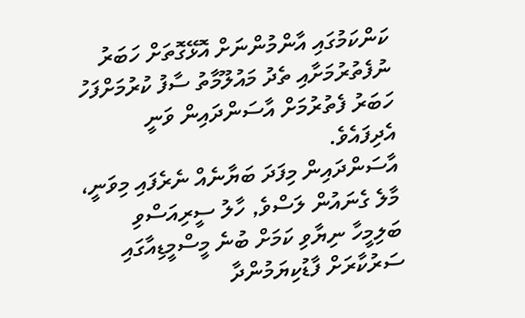ކަންކަމުގައި އާންމުންނަށް އޮޅޭގޮތަށް ހަބަރު ނުފެތުރުމަށާއި ތެދު މައުލޫމާތު ސާފު ކުރުމަށްފަހު ހަބަރު ފެތުރުމަށް އާސަންދައިން ވަނީ އެދިފައެވެ.
އާސަންދައިން މިފަދަ ބަޔާނެއް ނެރެފައި މިވަނީ، މާލެ ގެނައުން ލަސްވެ, ހާލު ސީރިއަސްވި ބަލިމީހާ ނިޔާވި ކަމަށް ބުނެ މީސްމީޑިއާގައި ސަރުކާރަށް ފާޑުކިޔަމުންދާ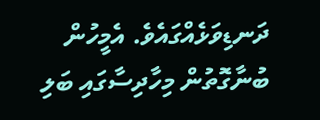ދަނޑިވަޅެއްގައެވެ. އެމީހުން ބުނާގޮތުން މިހާދިސާގައި ބަލި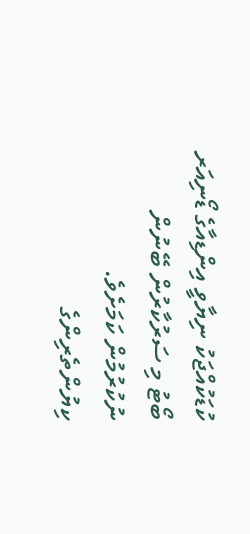ކުޑަކުއްޖަކު ނިޔާވީ އިންޑިއާގެ ޑޯނިއަރ ބޯޓު މި ސަރުކާރުން ބޭނުން ނުކުރުމުން ކަމަށެވެ.
ކިޔުންތެރިންގެ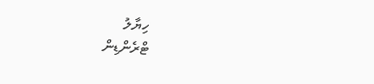ހިޔާލު
ޓްރެންޑިން